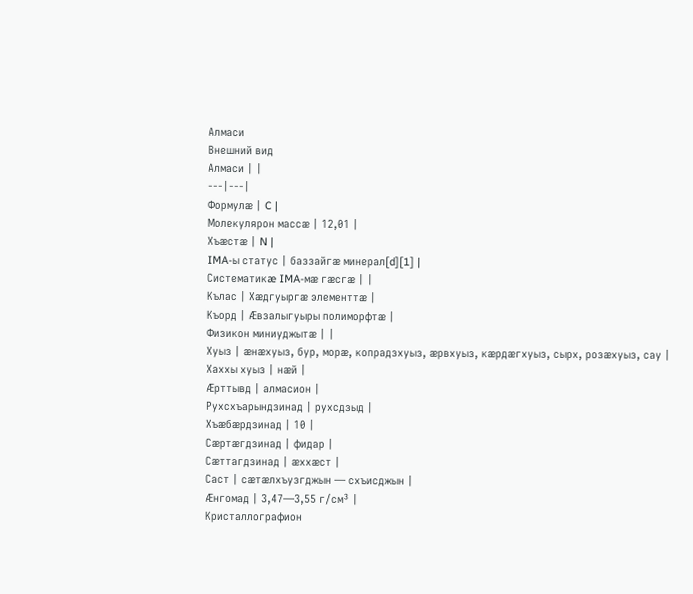Алмаси
Внешний вид
Алмаси | |
---|---|
Формулæ | C |
Молекулярон массæ | 12,01 |
Хъæстæ | N |
IMA-ы статус | баззайгæ минерал[d][1] |
Систематикæ IMA-мæ гæсгæ | |
Кълас | Хæдгуыргæ элементтæ |
Къорд | Æвзалыгуыры полиморфтæ |
Физикон миниуджытæ | |
Хуыз | æнæхуыз, бур, морæ, копрадзхуыз, æрвхуыз, кæрдæгхуыз, сырх, розæхуыз, сау |
Хаххы хуыз | нæй |
Æрттывд | алмасион |
Рухсхъарындзинад | рухсдзыд |
Хъæбæрдзинад | 10 |
Сæртæгдзинад | фидар |
Сæттагдзинад | æххæст |
Саст | сæтæлхъузгджын — схъисджын |
Æнгомад | 3,47—3,55 г/см³ |
Кристаллографион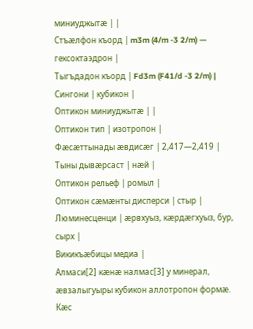миниуджытæ | |
Стъæлфон къорд | m3m (4/m -3 2/m) — гексоктаэдрон |
Тыгъдадон къорд | Fd3m (F41/d -3 2/m) |
Сингони | кубикон |
Оптикон миниуджытæ | |
Оптикон тип | изотропон |
Фæсæттынады æвдисæг | 2,417—2,419 |
Тыны дывæрсаст | нæй |
Оптикон рельеф | ромыл |
Оптикон сæмæнты дисперси | стыр |
Люминесценци | æрвхуыз, кæрдæгхуыз, бур, сырх |
Викикъæбицы медиа |
Алмаси[2] кæнæ налмас[3] у минерал, æвзалыгуыры кубикон аллотропон формæ.
Кæс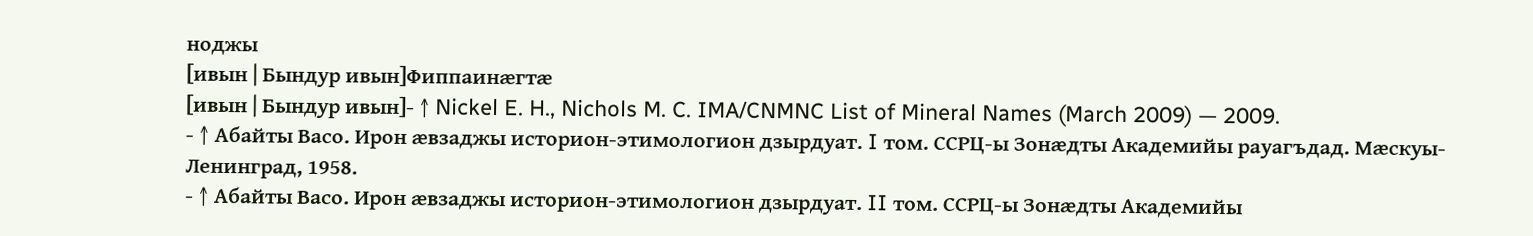ноджы
[ивын | Бындур ивын]Фиппаинæгтæ
[ивын | Бындур ивын]- ↑ Nickel E. H., Nichols M. C. IMA/CNMNC List of Mineral Names (March 2009) — 2009.
- ↑ Абайты Васо. Ирон æвзаджы историон-этимологион дзырдуат. I том. ССРЦ-ы Зонæдты Академийы рауагъдад. Мæскуы-Ленинград, 1958.
- ↑ Абайты Васо. Ирон æвзаджы историон-этимологион дзырдуат. II том. ССРЦ-ы Зонæдты Академийы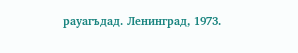рауагъдад. Ленинград, 1973.